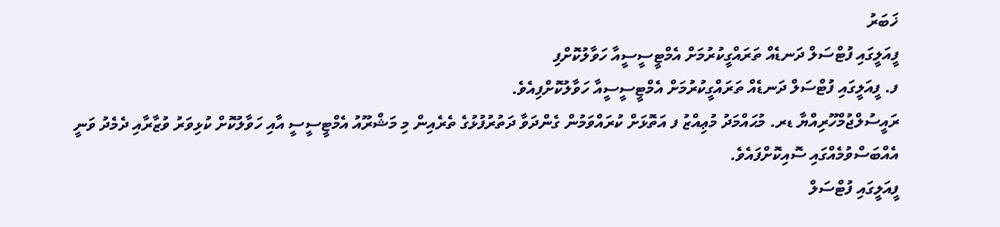ޚަބަރު
ފީއަލީގައި ފުޓްސަލް ދަނޑެއް ތަރައްގީކުރުމަށް އެމްޓީސީސީއާ ހަވާލުކޮށްފި
ފ. ފީއަލީގައި ފުޓްސަލް ދަނޑެއް ތަރައްގީކުރުމަށް އެމްޓީސީސީއާ ހަވާލުކޮށްފިއެވެ.
ރައީސުލްޖުމްހޫރިއްޔާ ޑރ. މުޙައްމަދު މުޢިއްޒު ފ އަތޮޅަށް ކުރައްވަމުން ގެންދަވާ ދަތުރުފުޅުގެ ތެރެއިން މި މަޝްރޫއު އެމްޓީސީސީ އާއި ހަވާލުކޮށް ކުޅިވަރު ވުޒާރާއި ދެމެދު ވަނީ އެއްބަސްވުމެއްގައި ސޮއިކޮށްފައެވެ.
ފީއަލީގައި ފުޓްސަލް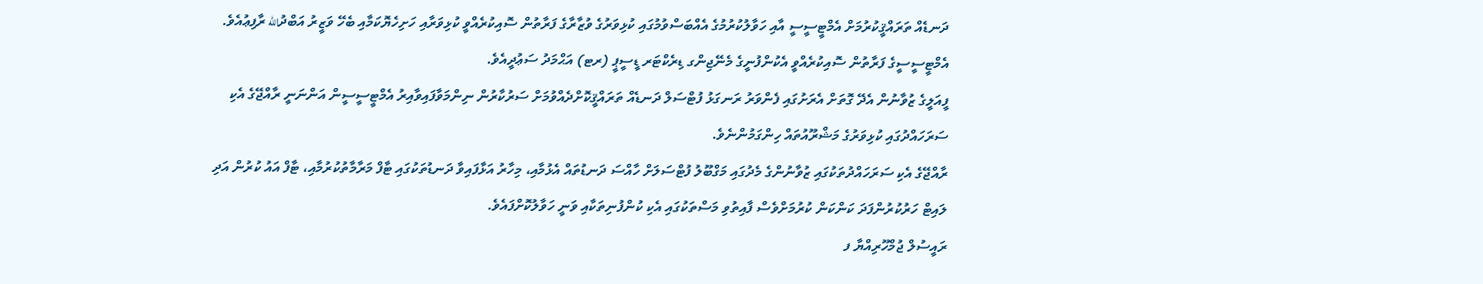ދަނޑެއް ތަރައްޤީކުރުމަށް އެމްޓީސީސީ އާއި ހަވާލުކުރުމުގެ އެއްބަސްވުމުގައި ކުޅިވަރުގެ ވުޒާރާގެ ފަރާތުން ސޮއިކުރެއްވީ ކުޅިވަރާއި ހަށިހެޔޮކަމާއި ބެހޭ ވަޒީރު އަބްދުالله ރާފިޢުއެވެ. އެމްޓީސީސީގެ ފަރާތުން ސޮއިކުރެއްވީ އެކުންފުނީގެ މެނޭޖިންގ ޑިރެކްޓަރ ޑީސީޕީ (ރޓ) އަޙްމަދު ސަޢުދީއެވެ.
ފީއަލީގެ ޒުވާނުން އެދޭ ގޮތަށް އެރަށުގައި ފެންވަރު ރަނގަޅު ފުޓްސަލް ދަނޑެއް ތަރައްޤީކޮށްދެއްވުމަށް ސަރުކާރުން ނިންމަވާފައިވާއިރު އެމްޓީސީސީން އަންނަނީ ރާއްޖޭގެ އެކި ސަރަހައްދުގައި ކުޅިވަރުގެ މަޝްރޫއުތައް ހިންގަމުންނެވެ.
ރާއްޖޭގެ އެކި ސަރަހައްދުތަކުގައި ޒުވާނުންގެ މެދުގައި މަގްބޫލު ފުޓްސަލަށް ހާއްސަ ދަނޑުތައް އެޅުމާއި، މިހާރު އަޅާފައިވާ ދަނޑުތަކުގައި ޓާފް މަރާމާތުކުރުމާއި، ޓާފް އައު ކުރުން އަދި ލައިޓް ހަރުކުރުންފަދަ ކަންކަން ކުރުމަށްވެސް ފާއިތުވި މަސްތަކުގައި އެކި ކުންފުނިތަކާއި ވަނީ ހަވާލުކޮށްފައެވެ.
ރައީސުލް ޖުމްހޫރިއްޔާ ފ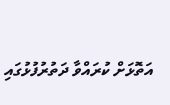އަތޮޅަށް ކުރައްވާ ދަތުރުފުޅުގައި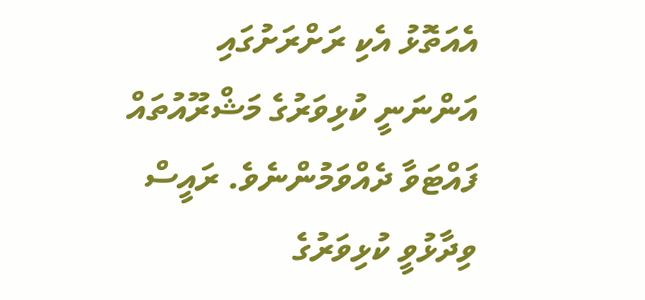އެއަތޮޅު އެކި ރަށްރަށުގައި އަންނަނީ ކުޅިވަރުގެ މަޝްރޫއުތައް ފައްޓަވާ ދެއްވަމުންނެވެ. ރައީސް ވިދާޅުވީ ކުޅިވަރުގެ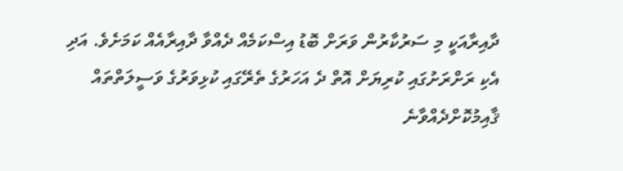ދާއިރާއަކީ މި ސަރުކާރުން ވަރަށް ބޮޑު އިސްކަމެއް ދެއްވާ ދާއިރާއެއް ކަމަށެވެ. އަދި އެކި ރަށްރަށުގައި ކުރިޔަށް އޮތް ދެ އަހަރުގެ ތެރޭގައި ކުޅިވަރުގެ ވަސީލަތްތައް ޤާއިމުކޮށްދެއްވާނެ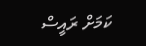ކަމަށް ރައީސް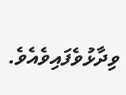ވިދާޅުވެފައިވެއެވެ.